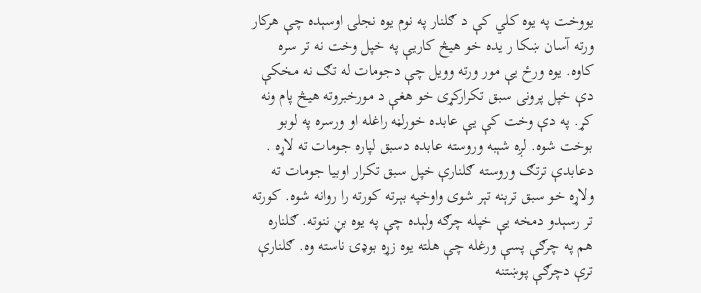يووخت په يوه کلي کې د ګلنار په نوم يوه نجلۍ اوسېده چې هرکار ورته آسان ښکا ر يده خو هيڅ کاريې په خپل وخت نه تر سره کاوه. يوه ورځ يې مور ورته وويل چې دجومات له تګ نه مخکې دې خپل پرونی سبق تکرارکړی خو هغې د مورخبروته هيڅ پام ونه کړ. په دې وخت کې يې عابده خورلڼه راغله او ورسره په لوبو بوخت شوه. لږه شېبه وروسته عابده دسبق لپاره جومات ته لاړه . دعابدې ترتګ وروسته ګلنارې خپل سبق تکرار اوبيا جومات ته ولاړه خو سبق ترېنه تېر شوی واوخپه بېرته کورته را روانه شوه. کورته تر رسېدو دمخه يې خپله چرګه ولېده چې په يوه بڼ ننوته. ګلناره هم په چرګې پسې ورغله چې هلته يوه زړه بوډۍ ناسته وه. ګلنارې ترې دچرګې پوښتنه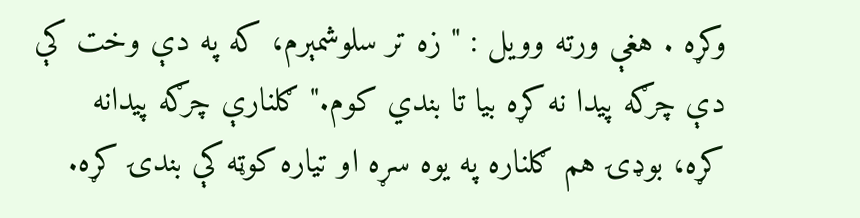وکړه . هغې ورته وويل : " زه تر سلوشمېرم، که په دې وخت کې دې چرګه پيدا نه کړه بيا تا بندي کوم." ګلنارې چرګه پيدانه کړه، بوډۍ هم ګلناره په يوه سړه او تياره کوټه کې بندۍ کړه.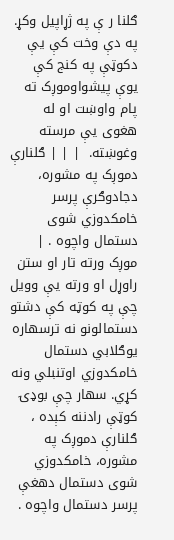ګلنا ر ې په ژړاپيل وکړ. په دې وخت کې يې دکوټې په کنج کې يوې پيشواوموږک ته پام واوښت او له هغوی يې مرسته وغوښته.  | | | ګلنارې دموږک په مشوره، دجادوګرې پرسر خامکدوزي شوی دستمال واچوه . |
موږک ورته تار او ستن راوړل او ورته يې وويل چې په کوټه کې دشتو دستمالونو نه ترسهاره يوګلابي دستمال خامکدوزي اوتنبلي ونه کړي. سهار چې بوډۍ کوټې رادننه کېده ، ګلنارې دموږک په مشوره، خامکدوزي شوی دستمال دهغې پرسر دستمال واچوه .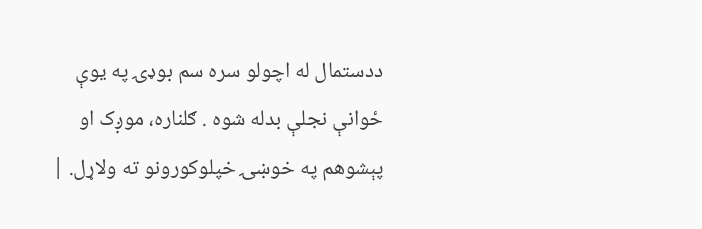ددستمال له اچولو سره سم بوډۍ په يوې ځوانې نجلې بدله شوه . ګلناره، موږک او پېشوهم په خوښۍ خپلوکورونو ته ولاړل. |